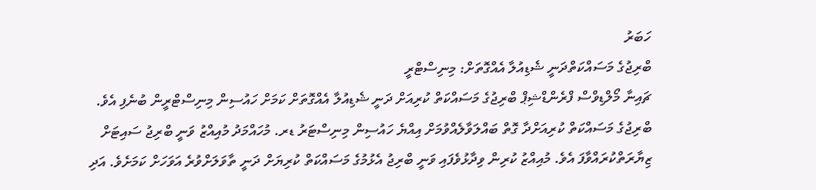ހަބަރު
ބްރިޖުގެ މަސައްކަތްދަނީ ޝެޑިއުލާ އެއްގޮތަށް: މިނިސްޓްރީ
ޗައިނާ މޯލްޑިވްސް ފްރެންޑްޝިޕް ބްރިޖުގެ މަސައްކަތް ކުރިއަށް ދަނީ ޝެޑިއުލާ އެއްގޮތަށް ކަމަށް ހައުސިން މިނިސްޓްރީން ބުނެފި އެވެ.
ބްރިޖުގެ މަސައްކަތް ކުރިއަށްދާ ގޮތް ބައްލަވާލެއްވުމަށް އިއްޔެ ހައުސިން މިނިސްޓަރު ޑރ. މުހައްމަދު މުއިއްޒު ވަނީ ބްރިޖު ސައިޓަށް ޒިޔާރަތްކުރައްވާފަ އެވެ. މުއިއްޒު ކުރިން ވިދާޅުވެފައި ވަނީ ބްރިޖު އެޅުމުގެ މަސައްކަތް ކުރިޔަށް ދަނީ ތާވަލަށްވުރެ އަވަހަށް ކަމަށެވެ. އަދި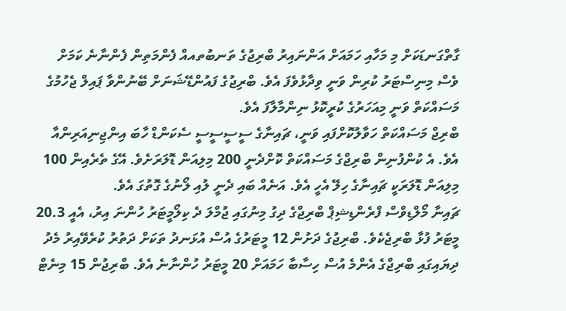ގާތްގަނޑަކަށް މި މަހާއި ހަމައަށް އަންނައިރު ބްރިޖުގެ ތަނބުތއއް ފެންމަތިން ފެންނާނެ ކަމަށް ވެސް މިނިސްޓަރު ކުރިން ވަނީ ވިދާޅުވެފަ އެވެ. ބްރިޖުގެ ފައުންޑޭޝަނަށް ބޭނުންވާ ޕައިލް ޖެހުމުގެ މަސައްކަތް ވަނީ މިއަހަރުގެ ކުރީކޮޅު ނިންމާލާފަ އެވެ.
ބްރިޖް މަސައްކަތް ހަވާލުކޮށްފައި ވަނީ، ޗައިނާގެ ސީސީސީސީ ސެކަންޑް ހާބަ އިންޖިނިއަރިންއާ އެވެ. އެ ކުންފުނިން ބްރިޖްގެ މަސައްކަތް ކޮށްދެނީ 200 މިލިއަން ޑޮލަރަށެވެ. އޭގެ ތެރެއިން 100 މިލިއަން ޑޮލަރަކީ ޗައިނާގެ ހިލޭ އެހީ އެވެ. އަނެއް ބައި ދެނީ ލުއި ލޯނުގެ ގޮތުގަ އެވެ.
ޗައިނާ މޯލްޑިވްސް ފްރެންޑިޝިޕް ބްރިޖްގެ ދިގު މިނުގައި ޖުމްލަ ދެ ކިލޯމީޓަރު ހުންނަ އިރު، އެއީ 20.3 މީޓަރު ފުޅާ ބްރިޖެކެވެ. ބްރިޖުގެ ދަށުން 12 މީޓަރުގެ އުސް އުޅަނދު ތަކަށް ދަތުރު ކުރެވޭއިރު މެދު ދިޔައިގައި ބްރިޖްގެ އެންމެ އުސް ހިސާބާ ހަމައަށް 20 މީޓަރު ހުންނާނެ އެވެ. ބްރިޖުން 15 މިނެޓް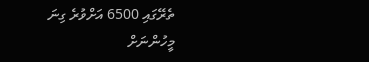ތެރޭގައި 6500 އަށްވުރެ ގިނަ މީހުންނަށް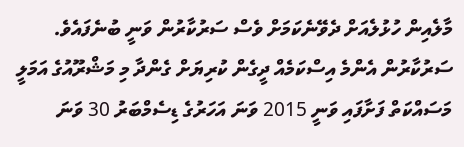މާލެއިން ހުޅުލެއަށް ދެވޭނެކަމަށް ވެސް ސަރުކާރުން ވަނީ ބުނެފައެވެ.
ސަރުކާރުން އެންމެ އިސްކަމެއް ދީގެން ކުރިޔަށް ގެންދާ މި މަޝްރޫއުގެ އަމަލީ މަސައްކަތް ފަށާފައި ވަނީ 2015 ވަނަ އަހަރުގެ ޑިސެމްބަރު 30 ވަނަ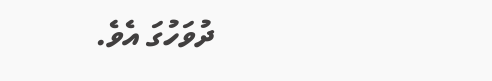ދުވަހުގަ އެވެ.